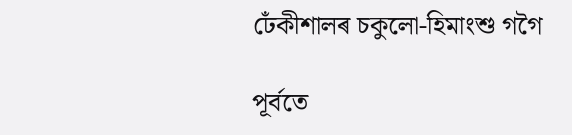ঢেঁকীশালৰ চকুলো-হিমাংশু গগৈ

পূৰ্বতে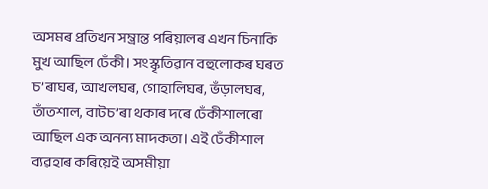অসমৰ প্ৰতিখন সম্ভ্ৰান্ত পৰিয়ালৰ এখন চিনাকি মুখ আছিল ঢেঁকী। সংস্কৃতিৱান বহুলোকৰ ঘৰত চ’ৰাঘৰ, আখলঘৰ, গোহালিঘৰ, ভঁড়ালঘৰ, তাঁতশাল, বাটচ’ৰা থকাৰ দৰে ঢেঁকীশালৰো আছিল এক অনন্য মাদকতা। এই ঢেঁকীশাল ব্যৱহাৰ কৰিয়েই অসমীয়া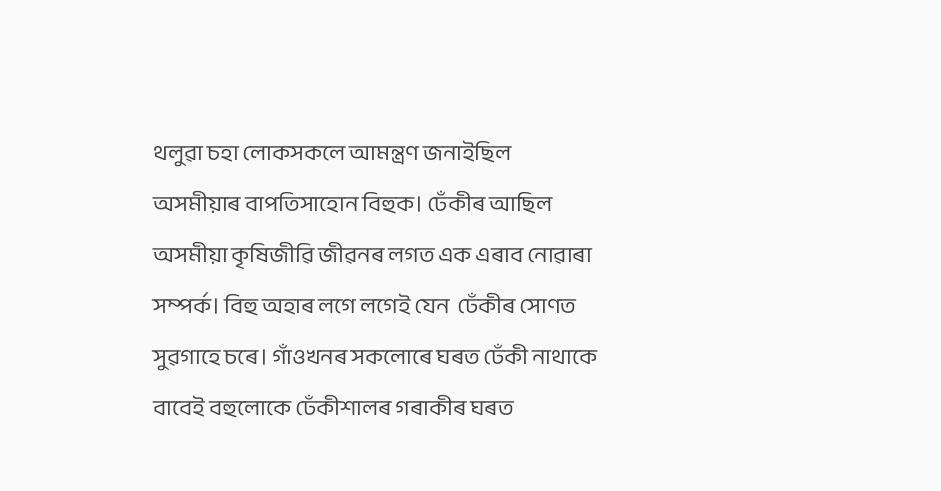থলুৱা চহা লোকসকলে আমন্ত্ৰণ জনাইছিল অসমীয়াৰ বাপতিসাহোন বিহুক। ঢেঁকীৰ আছিল অসমীয়া কৃষিজীৱি জীৱনৰ লগত এক এৰাব নোৱাৰা সম্পৰ্ক। বিহু অহাৰ লগে লগেই‌ যেন  ঢেঁকীৰ সোণত সুৱগাহে চৰে। গাঁওখনৰ সকলোৰে ঘৰত ঢেঁকী নাথাকে বাবেই বহুলোকে ঢেঁকীশালৰ গৰাকীৰ ঘৰত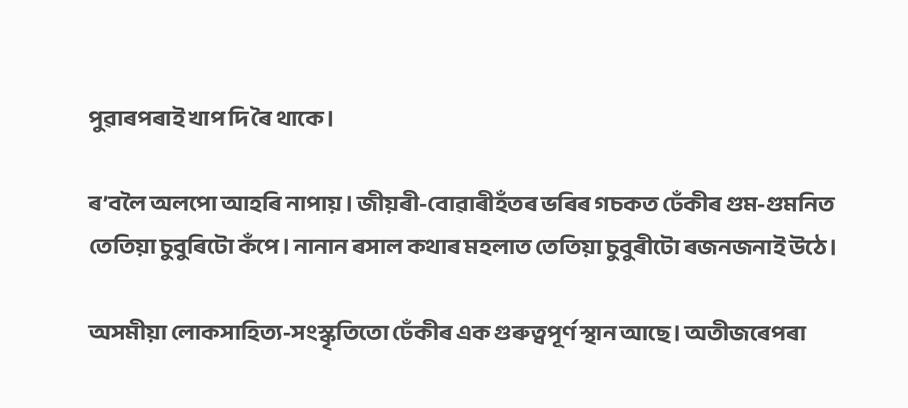পুৱাৰপৰাই খাপ দি ৰৈ থাকে।

ৰ’বলৈ অলপো আহৰি নাপায়। জীয়ৰী-বোৱাৰীহঁতৰ ভৰিৰ গচকত ঢেঁকীৰ গুম-গুমনিত তেতিয়া চুবুৰিটো কঁপে। নানান ৰসাল কথাৰ মহলাত তেতিয়া চুবুৰীটো ৰজনজনাই উঠে।

অসমীয়া লোকসাহিত্য-সংস্কৃতিতো ঢেঁকীৰ এক গুৰুত্বপূর্ণ স্থান আছে। অতীজৰেপৰা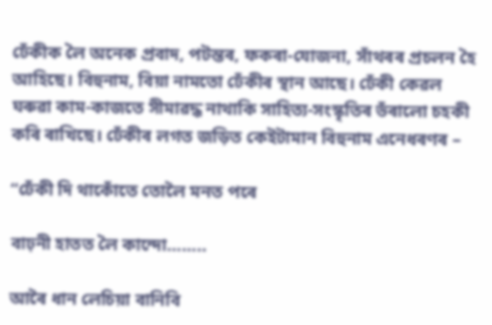ঢেঁকীক লৈ অনেক প্রবাদ, পটন্তৰ, ফকৰা-যোজনা, সাঁথৰৰ প্ৰচলন হৈ আহিছে। বিহুনাম, বিয়া নামতো ঢেঁকীৰ স্থান আছে। ঢেঁকী কেৱল ঘৰুৱা কাম-কাজতে সীমাৱদ্ধ নাথাকি সাহিত্য-সংস্কৃতিৰ ভঁৰালো চহকী কৰি ৰাখিছে। ঢেঁকীৰ লগত জড়িত কেইটামান বিহুনাম এনেধৰণৰ –

“ঢেঁকী দি থাকোঁতে তোলৈ মনত পৰে

বাঢ়নী হাতত লৈ কান্দো……..

আৰৈ ধান লেচিয়া বানিবি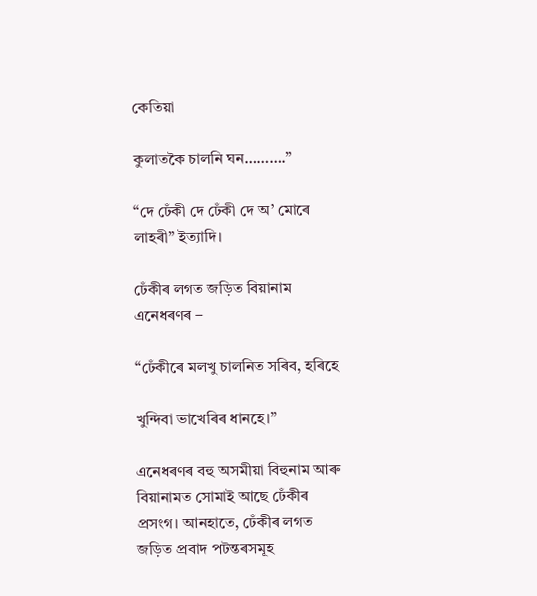কেতিয়া

কুলাতকৈ চালনি ঘন……….”

“দে ঢেঁকী দে ঢেঁকী দে অ’ মোৰে লাহৰী” ইত্যাদি।

ঢেঁকীৰ লগত জড়িত বিয়ানাম এনেধৰণৰ –

“ঢেঁকীৰে মলখু চালনিত সৰিব, হৰিহে

খুন্দিবা ভাখেৰিৰ ধানহে।”

এনেধৰণৰ বহু অসমীয়া বিহুনাম আৰু বিয়ানামত সোমাই আছে ঢেঁকীৰ প্ৰসংগ। আনহাতে, ঢেঁকীৰ লগত জড়িত প্রবাদ পটন্তৰসমূহ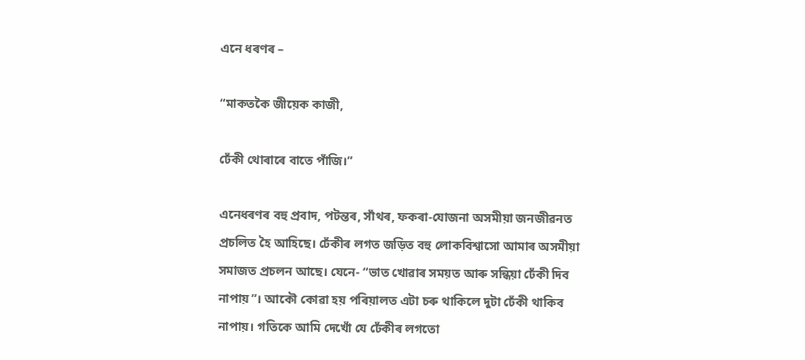এনে ধৰণৰ –

“মাকতকৈ জীয়েক কাজী,

ঢেঁকী থোৰাৰে বাতে পাঁজি।”

এনেধৰণৰ বহু প্রবাদ, পটন্তৰ, সাঁথৰ, ফকৰা-যোজনা অসমীয়া জনজীৱনত প্রচলিত হৈ আহিছে। ঢেঁকীৰ লগত জড়িত বহু লোকবিশ্বাসো আমাৰ অসমীয়া সমাজত প্রচলন আছে। যেনে- “ভাত খোৱাৰ সময়ত আৰু সন্ধিয়া ঢেঁকী দিব নাপায়”। আকৌ কোৱা হয় পৰিয়ালত এটা চৰু থাকিলে দুটা ঢেঁকী থাকিব নাপায়। গতিকে আমি দেখোঁ যে ঢেঁকীৰ লগতো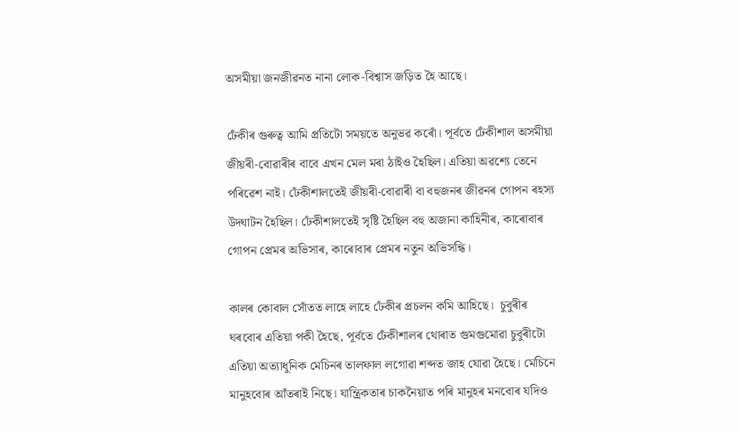অসমীয়া জনজীৱনত নানা লোক-বিশ্বাস জড়িত হৈ আছে।

ঢেঁকীৰ গুৰুত্ব আমি প্রতিটো সময়তে অনুভৱ কৰোঁ। পূৰ্বতে ঢেঁকীশাল অসমীয়া জীয়ৰী-বোৱাৰীৰ বাবে এখন মেল মৰা ঠাইও হৈছিল। এতিয়া অৱশ্যে তেনে পৰিৱেশ‌ নাই। ঢেঁকীশালতেই জীয়ৰী-বোৱাৰী বা বহুজনৰ জীৱনৰ গোপন ৰহস্য উদ্ঘাটন হৈছিল। ঢেঁকীশালতেই সৃষ্টি হৈছিল বহু অজানা কাহিনীৰ, কাৰোবাৰ গোপন প্ৰেমৰ অভিসাৰ, কাৰোবাৰ প্ৰেমৰ নতুন অভিসন্ধি।

কালৰ কোবাল সোঁতত লাহে লাহে ঢেঁকীৰ প্রচলন কমি আহিছে।  চুবুৰীৰ ঘৰবোৰ এতিয়া পকী হৈছে, পূৰ্বতে ঢেঁকীশালৰ থোৰাত গুমগুমোৱা চুবুৰীটো এতিয়া অত্যাধুনিক মেচিনৰ তালফাল লগোৱা শব্দত জাহ যোৱা হৈছে। মেচিনে  মানুহবোৰ আঁতৰাই নিছে। যান্ত্ৰিকতাৰ চাকনৈয়াত পৰি মানুহৰ মনবোৰ যদিও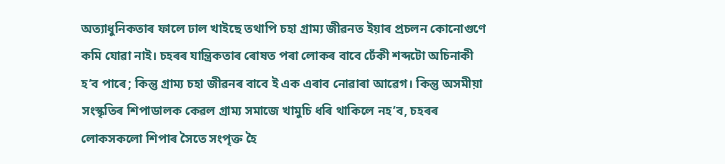অত্যাধুনিকতাৰ ফালে ঢাল খাইছে তথাপি চহা গ্ৰাম্য জীৱনত ইয়াৰ প্ৰচলন কোনোগুণে কমি যোৱা নাই। চহৰৰ যান্ত্ৰিকতাৰ ৰোষত পৰা লোকৰ বাবে ঢেঁকী শব্দটো অচিনাকী  হ’ব পাৰে; কিন্তু গ্ৰাম্য চহা জীৱনৰ বাবে ই এক এৰাব নোৱাৰা আৱেগ। কিন্তু অসমীয়া সংস্কৃতিৰ শিপাডালক কেৱল গ্ৰাম্য সমাজে খামুচি ধৰি থাকিলে নহ’ব, চহৰৰ লোকসকলো শিপাৰ সৈতে সংপৃক্ত হৈ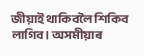জীয়াই থাকিবলৈ শিকিব লাগিব। অসমীয়াৰ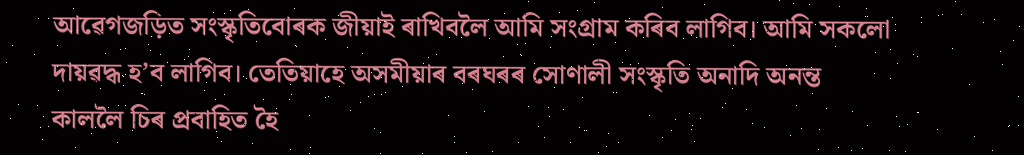আৱেগজড়িত সংস্কৃতিবোৰক জীয়াই ৰাখিবলৈ আমি সংগ্ৰাম কৰিব লাগিব। আমি সকলো দায়ৱদ্ধ হ’ব লাগিব। তেতিয়াহে অসমীয়াৰ বৰঘৰৰ সোণালী সংস্কৃতি অনাদি অনন্ত কাললৈ চিৰ প্ৰবাহিত হৈ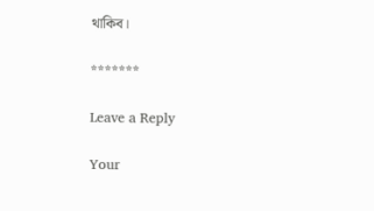থাকিব।

*******

Leave a Reply

Your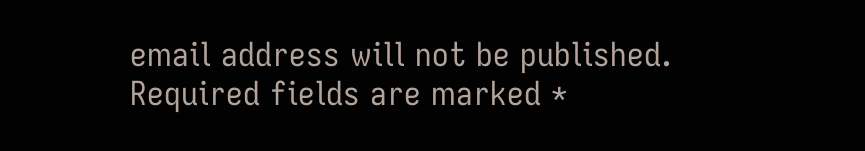email address will not be published. Required fields are marked *